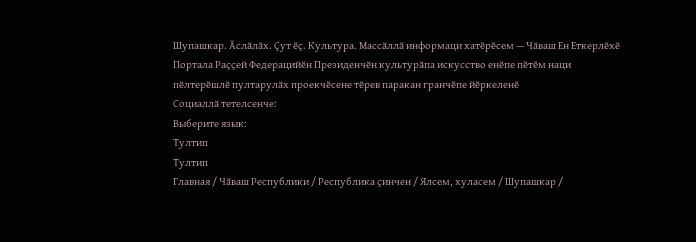Шупашкар. Ăслӑлӑх. Ҫут ӗҫ. Культура. Массӑллӑ информаци хатӗрӗсем — Чӑваш Ен Еткерлӗхӗ
Портала Раҫҫей Федерацийӗн Президенчӗн культурӑпа искусство енӗпе пӗтӗм наци пӗлтерӗшлӗ пултарулӑх проекчӗсене тӗрев паракан гранчӗпе йӗркеленӗ
Социаллӑ тетелсенче:
Выберите язык:
Тултип
Тултип
Главная / Чӑваш Республики / Республика ҫинчен / Ялсем, хуласем / Шупашкар /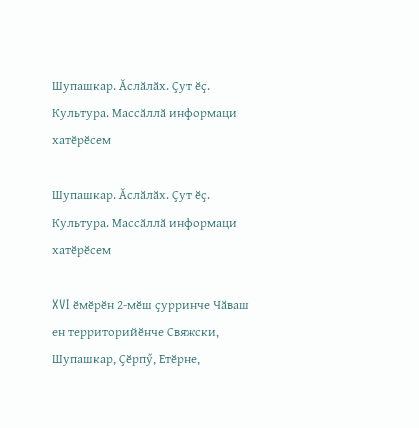Шупашкар. Ăслӑлӑх. Ҫут ӗҫ. Культура. Массӑллӑ информаци хатӗрӗсем

Шупашкар. Ăслӑлӑх. Ҫут ӗҫ. Культура. Массӑллӑ информаци хатӗрӗсем

XVI ӗмӗрӗн 2-мӗш ҫурринче Чӑваш ен территорийӗнче Свяжски, Шупашкар, Ҫӗрпӳ, Етӗрне,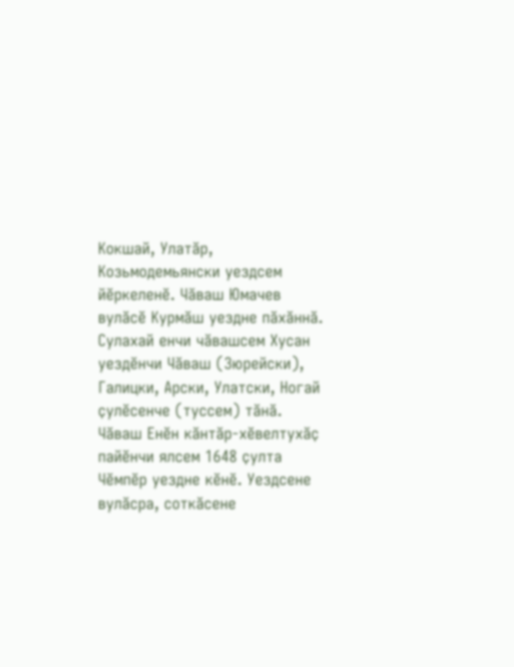Кокшай, Улатӑр, Козьмодемьянски уездсем йӗркеленӗ. Чӑваш Юмачев вулӑсӗ Курмӑш уездне пӑхӑннӑ. Сулахай енчи чӑвашсем Хусан уездӗнчи Чӑваш (Зюрейски), Галицки, Арски, Улатски, Ногай ҫулӗсенче (туссем) тӑнӑ. Чӑваш Енӗн кӑнтӑр-хӗвелтухӑҫ пайӗнчи ялсем 1648 ҫулта Чӗмпӗр уездне кӗнӗ. Уездсене вулӑсра, соткӑсене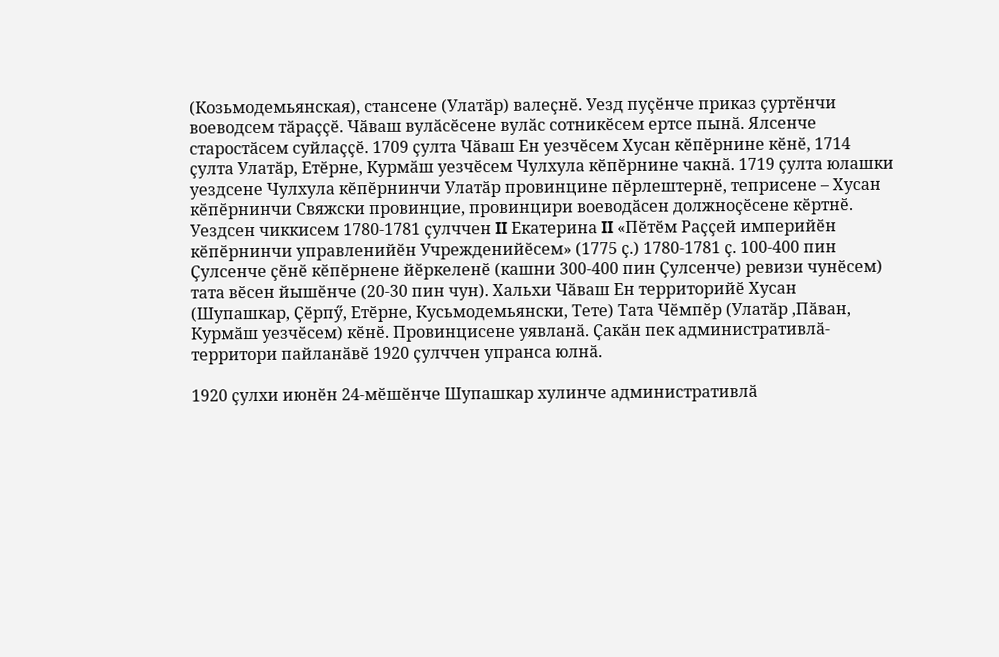(Козьмодемьянская), стансене (Улатӑр) валеҫнӗ. Уезд пуҫӗнче приказ ҫуртӗнчи воеводсем тӑраҫҫӗ. Чӑваш вулӑсӗсене вулӑс сотникӗсем ертсе пынӑ. Ялсенче старостӑсем суйлаҫҫӗ. 1709 ҫулта Чӑваш Ен уезчӗсем Хусан кӗпӗрнине кӗнӗ, 1714 ҫулта Улатӑр, Етӗрне, Курмӑш уезчӗсем Чулхула кӗпӗрнине чакнӑ. 1719 ҫулта юлашки уездсене Чулхула кӗпӗрнинчи Улатӑр провинцине пӗрлештернӗ, теприсене – Хусан кӗпӗрнинчи Свяжски провинцие, провинцири воеводӑсен должноҫӗсене кӗртнӗ. Уездсен чиккисем 1780-1781 ҫулччен II Екатерина II «Пӗтӗм Раҫҫей империйӗн кӗпӗрнинчи управленийӗн Учрежденийӗсем» (1775 ҫ.) 1780-1781 ҫ. 100-400 пин Ҫулсенче ҫӗнӗ кӗпӗрнене йӗркеленӗ (кашни 300-400 пин Ҫулсенче) ревизи чунӗсем) тата вӗсен йышӗнче (20-30 пин чун). Хальхи Чӑваш Ен территорийӗ Хусан (Шупашкар, Ҫӗрпӳ, Етӗрне, Кусьмодемьянски, Тете) Тата Чӗмпӗр (Улатӑр ,Пӑван, Курмӑш уезчӗсем) кӗнӗ. Провинцисене уявланӑ. Ҫакӑн пек административлӑ-территори пайланӑвӗ 1920 ҫулччен упранса юлнӑ.

1920 ҫулхи июнӗн 24-мӗшӗнче Шупашкар хулинче административлӑ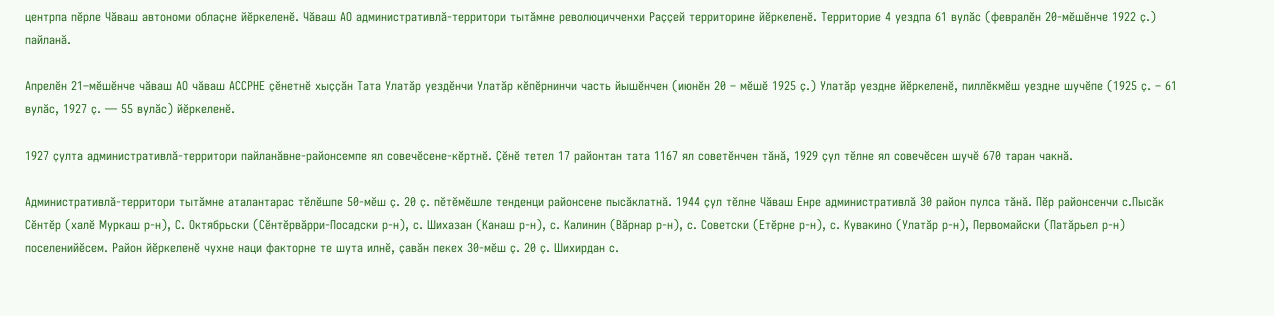центрпа пӗрле Чӑваш автономи облаҫне йӗркеленӗ. Чӑваш АО административлӑ-территори тытӑмне революцичченхи Раҫҫей территорине йӗркеленӗ. Территорие 4 уездпа 61 вулӑс (февралӗн 20-мӗшӗнче 1922 ҫ.) пайланӑ.

Апрелӗн 21–мӗшӗнче чӑваш АО чӑваш АССРНЕ ҫӗнетнӗ хыҫҫӑн Тата Улатӑр уездӗнчи Улатӑр кӗпӗрнинчи часть йышӗнчен (июнӗн 20 – мӗшӗ 1925 ҫ.) Улатӑр уездне йӗркеленӗ, пиллӗкмӗш уездне шучӗпе (1925 ҫ. – 61 вулӑс, 1927 ҫ. — 55 вулӑс) йӗркеленӗ.

1927 ҫулта административлӑ-территори пайланӑвне-районсемпе ял совечӗсене-кӗртнӗ. Ҫӗнӗ тетел 17 районтан тата 1167 ял советӗнчен тӑнӑ, 1929 ҫул тӗлне ял совечӗсен шучӗ 670 таран чакнӑ.

Административлӑ-территори тытӑмне аталантарас тӗлӗшпе 50-мӗш ҫ. 20 ҫ. пӗтӗмӗшле тенденци районсене пысӑклатнӑ. 1944 ҫул тӗлне Чӑваш Енре административлӑ 30 район пулса тӑнӑ. Пӗр районсенчи с.Пысӑк Сӗнтӗр (халӗ Муркаш р-н), С. Октябрьски (Сӗнтӗрвӑрри-Посадски р-н), с. Шихазан (Канаш р-н), с. Калинин (Вӑрнар р-н), с. Советски (Етӗрне р-н), с. Кувакино (Улатӑр р-н), Первомайски (Патӑрьел р-н) поселенийӗсем. Район йӗркеленӗ чухне наци факторне те шута илнӗ, ҫавӑн пекех 30-мӗш ҫ. 20 ҫ. Шихирдан с.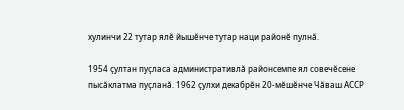хулинчи 22 тутар ялӗ йышӗнче тутар наци районӗ пулнӑ.

1954 ҫултан пуҫласа административлӑ районсемпе ял совечӗсене пысӑклатма пуҫланӑ. 1962 ҫулхи декабрӗн 20-мӗшӗнче Чӑваш АССР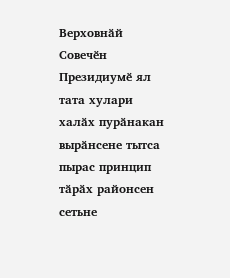Верховнӑй Совечӗн Президиумӗ ял тата хулари халӑх пурӑнакан вырӑнсене тытса пырас принцип тӑрӑх районсен сетьне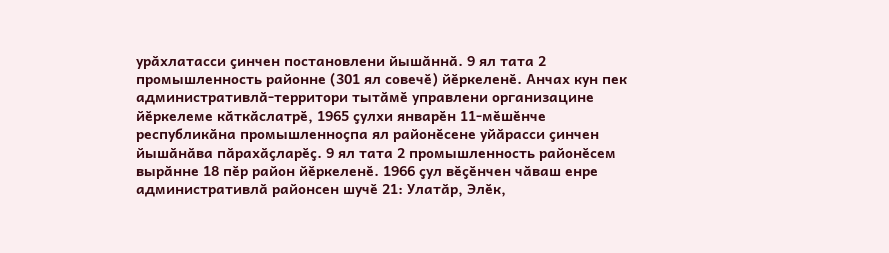урӑхлатасси ҫинчен постановлени йышӑннӑ. 9 ял тата 2 промышленность районне (301 ял совечӗ) йӗркеленӗ. Анчах кун пек административлӑ-территори тытӑмӗ управлени организацине йӗркелеме кӑткӑслатрӗ, 1965 ҫулхи январӗн 11-мӗшӗнче республикӑна промышленноҫпа ял районӗсене уйӑрасси ҫинчен йышӑнӑва пӑрахӑҫларӗҫ. 9 ял тата 2 промышленность районӗсем вырӑнне 18 пӗр район йӗркеленӗ. 1966 ҫул вӗҫӗнчен чӑваш енре административлӑ районсен шучӗ 21: Улатӑр, Элӗк,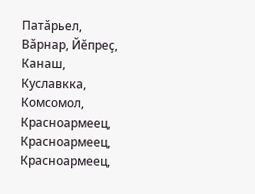Патӑрьел, Вӑрнар, Йӗпреҫ, Канаш, Куславкка, Комсомол, Красноармеец, Красноармеец, Красноармеец,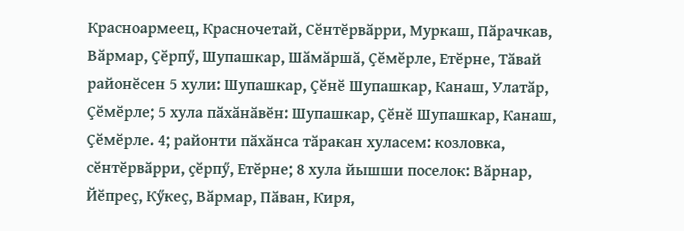Красноармеец, Красночетай, Сӗнтӗрвӑрри, Муркаш, Пӑрачкав, Вӑрмар, Ҫӗрпӳ, Шупашкар, Шӑмӑршӑ, Ҫӗмӗрле, Етӗрне, Тӑвай районӗсен 5 хули: Шупашкар, Ҫӗнӗ Шупашкар, Канаш, Улатӑр, Ҫӗмӗрле; 5 хула пӑхӑнӑвӗн: Шупашкар, Ҫӗнӗ Шупашкар, Канаш, Ҫӗмӗрле. 4; районти пӑхӑнса тӑракан хуласем: козловка, сӗнтӗрвӑрри, ҫӗрпӳ, Етӗрне; 8 хула йышши поселок: Вӑрнар, Йӗпреҫ, Кӳкеҫ, Вӑрмар, Пӑван, Киря,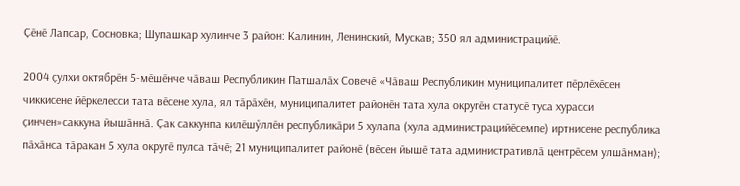Ҫӗнӗ Лапсар, Сосновка; Шупашкар хулинче 3 район: Калинин, Ленинский, Мускав; 350 ял администрацийӗ.

2004 ҫулхи октябрӗн 5-мӗшӗнче чӑваш Республикин Патшалӑх Совечӗ «Чӑваш Республикин муниципалитет пӗрлӗхӗсен чиккисене йӗркелесси тата вӗсене хула, ял тӑрӑхӗн, муниципалитет районӗн тата хула округӗн статусӗ туса хурасси ҫинчен»саккуна йышӑннӑ. Ҫак саккунпа килӗшӳллӗн республикӑри 5 хулапа (хула администрацийӗсемпе) иртнисене республика пӑхӑнса тӑракан 5 хула округӗ пулса тӑчӗ; 21 муниципалитет районӗ (вӗсен йышӗ тата административлӑ центрӗсем улшӑнман);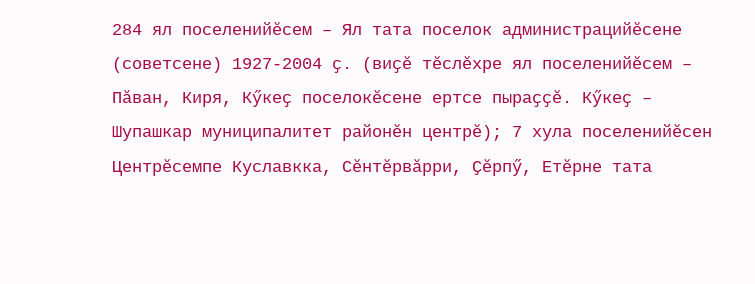284 ял поселенийӗсем – Ял тата поселок администрацийӗсене (советсене) 1927-2004 ҫ. (виҫӗ тӗслӗхре ял поселенийӗсем – Пӑван, Киря, Кӳкеҫ поселокӗсене ертсе пыраҫҫӗ. Кӳкеҫ – Шупашкар муниципалитет районӗн центрӗ); 7 хула поселенийӗсен Центрӗсемпе Куславкка, Сӗнтӗрвӑрри, Ҫӗрпӳ, Етӗрне тата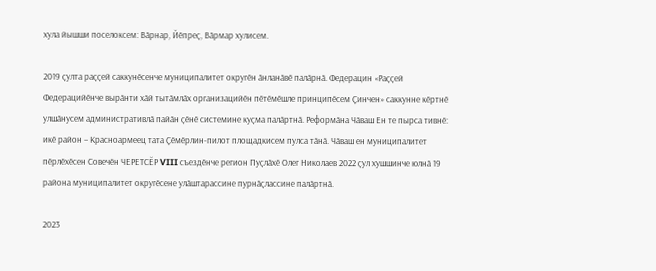хула йышши поселоксем: Вӑрнар, Йӗпреҫ, Вӑрмар хулисем.

2019 ҫулта раҫҫей саккунӗсенче муниципалитет округӗн ӑнланӑвӗ палӑрнӑ. Федерацин «Раҫҫей Федерацийӗнче вырӑнти хӑй тытӑмлӑх организацийӗн пӗтӗмӗшле принципӗсем Ҫинчен» саккунне кӗртнӗ улшӑнусем административлӑ пайӑн ҫӗнӗ системине куҫма палӑртнӑ. Реформӑна Чӑваш Ен те пырса тивнӗ: икӗ район – Красноармеец тата Ҫӗмӗрлин-пилот площадкисем пулса тӑнӑ. Чӑваш ен муниципалитет пӗрлӗхӗсен Совечӗн ЧЕРЕТСӖР VIII съездӗнче регион Пуҫлӑхӗ Олег Николаев 2022 ҫул хушшинче юлнӑ 19 района муниципалитет округӗсене улӑштарассине пурнӑҫлассине палӑртнӑ.

2023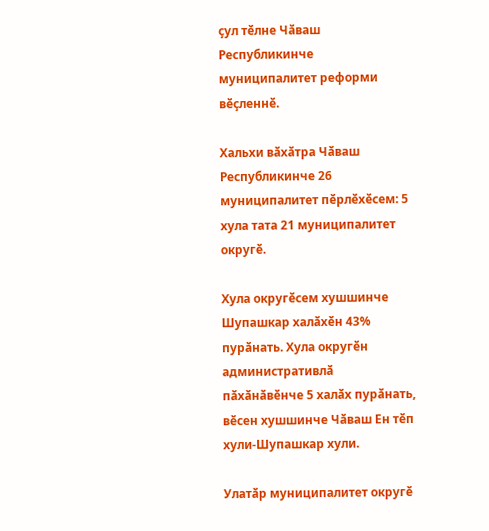ҫул тӗлне Чӑваш Республикинче муниципалитет реформи вӗҫленнӗ.

Хальхи вӑхӑтра Чӑваш Республикинче 26 муниципалитет пӗрлӗхӗсем: 5 хула тата 21 муниципалитет округӗ.

Хула округӗсем хушшинче Шупашкар халӑхӗн 43% пурӑнать. Хула округӗн административлӑ пӑхӑнӑвӗнче 5 халӑх пурӑнать, вӗсен хушшинче Чӑваш Ен тӗп хули-Шупашкар хули.

Улатӑр муниципалитет округӗ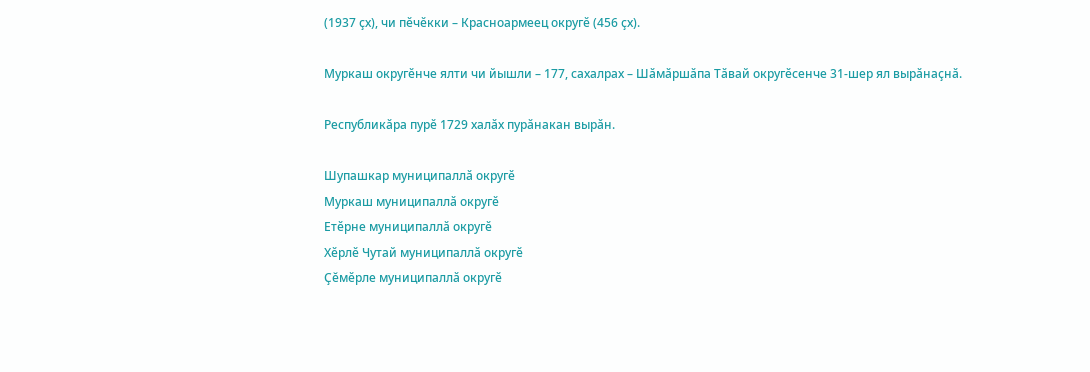(1937 ҫх), чи пӗчӗкки – Красноармеец округӗ (456 ҫх).

Муркаш округӗнче ялти чи йышли – 177, сахалрах – Шӑмӑршӑпа Тӑвай округӗсенче 31-шер ял вырӑнаҫнӑ.

Республикӑра пурӗ 1729 халӑх пурӑнакан вырӑн.

Шупашкар муниципаллӑ округӗ
Муркаш муниципаллӑ округӗ
Етӗрне муниципаллӑ округӗ
Хӗрлӗ Чутай муниципаллӑ округӗ
Ҫĕмӗрле муниципаллӑ округӗ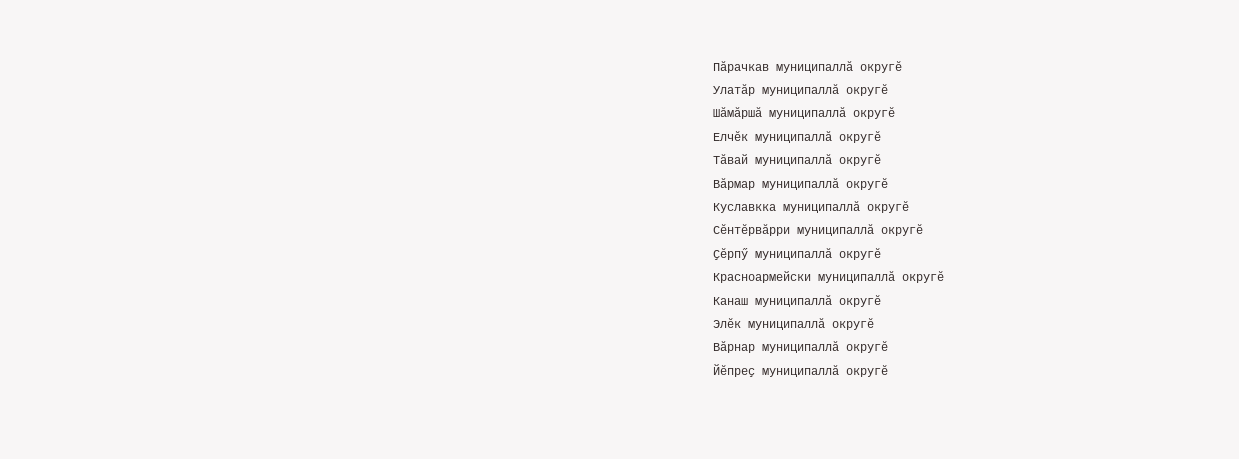Пӑрачкав муниципаллӑ округӗ
Улатӑр муниципаллӑ округӗ
Шӑмӑршӑ муниципаллӑ округӗ
Елчӗк муниципаллӑ округӗ
Тӑвай муниципаллӑ округӗ
Вӑрмар муниципаллӑ округӗ
Куславкка муниципаллӑ округӗ
Сӗнтӗрвӑрри муниципаллӑ округӗ
Ҫӗрпӳ муниципаллӑ округӗ
Красноармейски муниципаллӑ округӗ
Канаш муниципаллӑ округӗ
Элӗк муниципаллӑ округӗ
Вӑрнар муниципаллӑ округӗ
Йӗпреҫ муниципаллӑ округӗ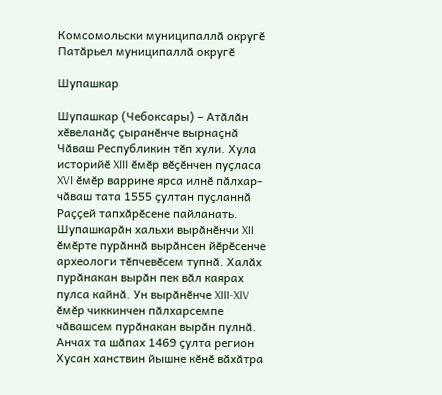Комсомольски муниципаллӑ округӗ
Патӑрьел муниципаллӑ округӗ

Шупашкар

Шупашкар (Чебоксары) – Атӑлӑн хӗвеланӑҫ ҫыранӗнче вырнаҫнӑ Чӑваш Республикин тӗп хули. Хула историйӗ XIII ӗмӗр вӗҫӗнчен пуҫласа XVI ӗмӗр варрине ярса илнӗ пӑлхар-чӑваш тата 1555 ҫултан пуҫланнӑ Раҫҫей тапхӑрӗсене пайланать. Шупашкарӑн хальхи вырӑнӗнчи XII ӗмӗрте пурӑннӑ вырӑнсен йӗрӗсенче археологи тӗпчевӗсем тупнӑ. Халӑх пурӑнакан вырӑн пек вӑл каярах пулса кайнӑ. Ун вырӑнӗнче XIII-XIV ӗмӗр чиккинчен пӑлхарсемпе чӑвашсем пурӑнакан вырӑн пулнӑ. Анчах та шӑпах 1469 ҫулта регион Хусан ханствин йышне кӗнӗ вӑхӑтра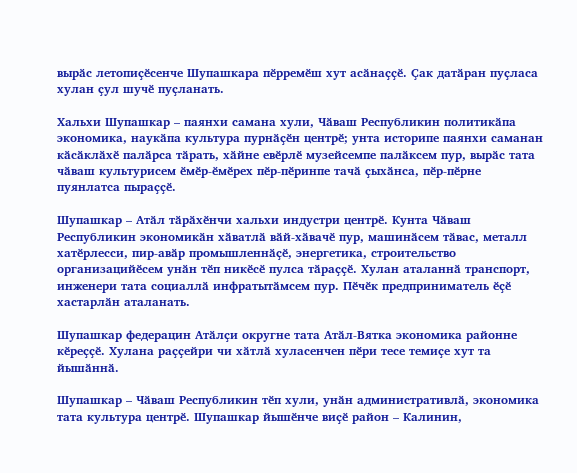вырӑс летопиҫӗсенче Шупашкара пӗрремӗш хут асӑнаҫҫӗ. Ҫак датӑран пуҫласа хулан ҫул шучӗ пуҫланать.

Хальхи Шупашкар – паянхи самана хули, Чӑваш Республикин политикӑпа экономика, наукӑпа культура пурнӑҫӗн центрӗ; унта историпе паянхи саманан кӑсӑклӑхӗ палӑрса тӑрать, хӑйне евӗрлӗ музейсемпе палӑксем пур, вырӑс тата чӑваш культурисем ӗмӗр-ӗмӗрех пӗр-пӗринпе тачӑ ҫыхӑнса, пӗр-пӗрне пуянлатса пыраҫҫӗ.

Шупашкар – Атӑл тӑрӑхӗнчи хальхи индустри центрӗ. Кунта Чӑваш Республикин экономикӑн хӑватлӑ вӑй-хӑвачӗ пур, машинӑсем тӑвас, металл хатӗрлесси, пир-авӑр промышленнӑҫӗ, энергетика, строительство организацийӗсем унӑн тӗп никӗсӗ пулса тӑраҫҫӗ. Хулан аталаннӑ транспорт, инженери тата социаллӑ инфратытӑмсем пур. Пӗчӗк предприниматель ӗҫӗ хастарлӑн аталанать.

Шупашкар федерацин Атӑлҫи округне тата Атӑл-Вятка экономика районне кӗреҫҫӗ. Хулана раҫҫейри чи хӑтлӑ хуласенчен пӗри тесе темиҫе хут та йышӑннӑ.

Шупашкар – Чӑваш Республикин тӗп хули, унӑн административлӑ, экономика тата культура центрӗ. Шупашкар йышӗнче виҫӗ район – Калинин,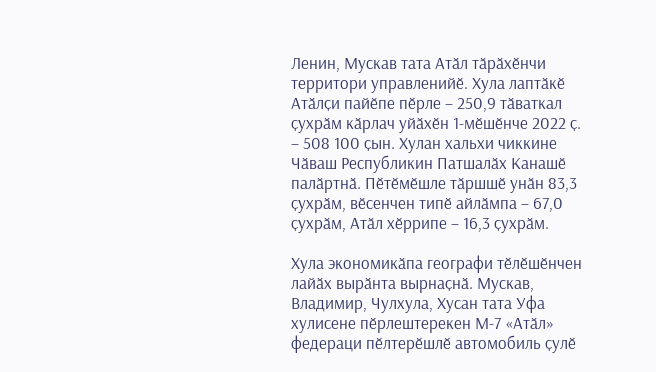Ленин, Мускав тата Атӑл тӑрӑхӗнчи территори управленийӗ. Хула лаптӑкӗ Атӑлҫи пайӗпе пӗрле – 250,9 тӑваткал ҫухрӑм кӑрлач уйӑхӗн 1-мӗшӗнче 2022 ҫ. – 508 100 ҫын. Хулан хальхи чиккине Чӑваш Республикин Патшалӑх Канашӗ палӑртнӑ. Пӗтӗмӗшле тӑршшӗ унӑн 83,3 ҫухрӑм, вӗсенчен типӗ айлӑмпа – 67,0 ҫухрӑм, Атӑл хӗррипе – 16,3 ҫухрӑм.

Хула экономикӑпа географи тӗлӗшӗнчен лайӑх вырӑнта вырнаҫнӑ. Мускав, Владимир, Чулхула, Хусан тата Уфа хулисене пӗрлештерекен М-7 «Атӑл» федераци пӗлтерӗшлӗ автомобиль ҫулӗ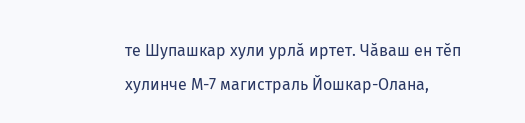те Шупашкар хули урлӑ иртет. Чӑваш ен тӗп хулинче М-7 магистраль Йошкар-Олана,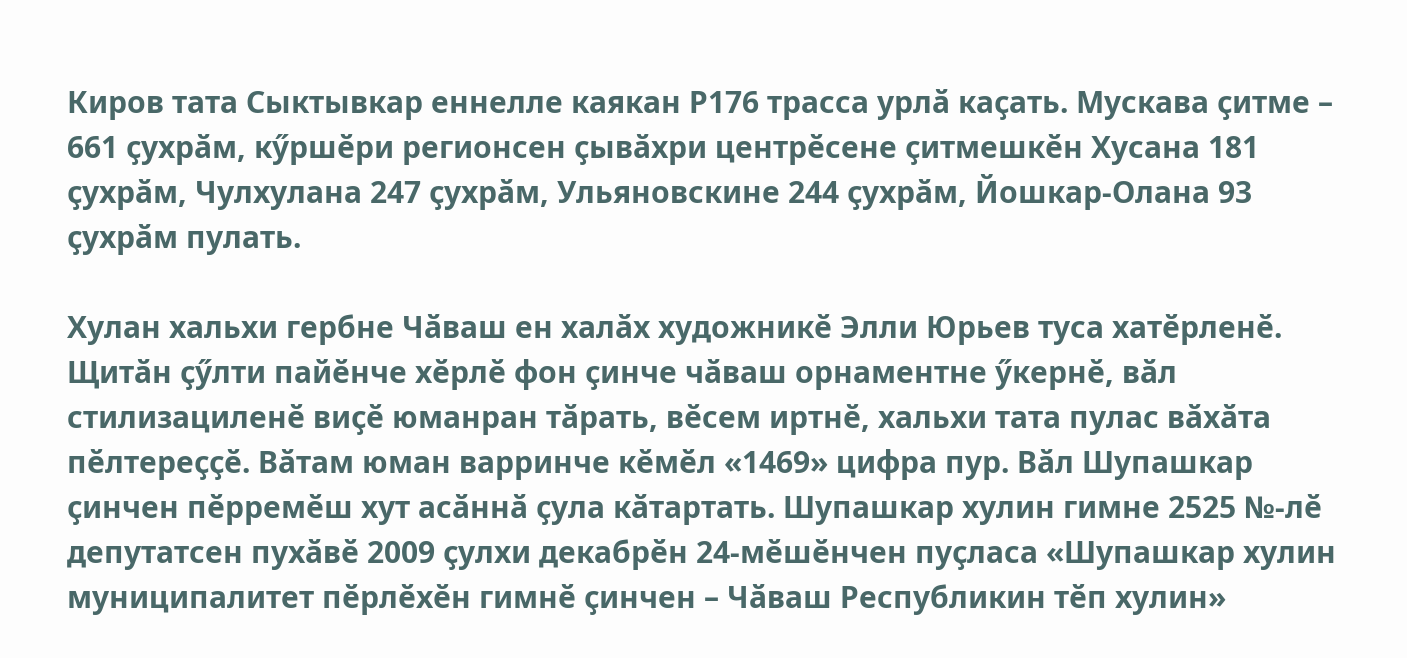Киров тата Сыктывкар еннелле каякан Р176 трасса урлӑ каҫать. Мускава ҫитме – 661 ҫухрӑм, кӳршӗри регионсен ҫывӑхри центрӗсене ҫитмешкӗн Хусана 181 ҫухрӑм, Чулхулана 247 ҫухрӑм, Ульяновскине 244 ҫухрӑм, Йошкар-Олана 93 ҫухрӑм пулать.

Хулан хальхи гербне Чӑваш ен халӑх художникӗ Элли Юрьев туса хатӗрленӗ. Щитӑн ҫӳлти пайӗнче хӗрлӗ фон ҫинче чӑваш орнаментне ӳкернӗ, вӑл стилизациленӗ виҫӗ юманран тӑрать, вӗсем иртнӗ, хальхи тата пулас вӑхӑта пӗлтереҫҫӗ. Вӑтам юман варринче кӗмӗл «1469» цифра пур. Вӑл Шупашкар ҫинчен пӗрремӗш хут асӑннӑ ҫула кӑтартать. Шупашкар хулин гимне 2525 №-лӗ депутатсен пухӑвӗ 2009 ҫулхи декабрӗн 24-мӗшӗнчен пуҫласа «Шупашкар хулин муниципалитет пӗрлӗхӗн гимнӗ ҫинчен – Чӑваш Республикин тӗп хулин»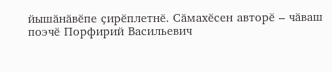йышӑнӑвӗпе ҫирӗплетнӗ. Сӑмахӗсен авторӗ – чӑваш поэчӗ Порфирий Васильевич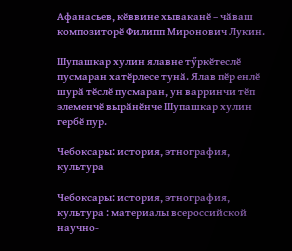Афанасьев, кӗввине хываканӗ – чӑваш композиторӗ Филипп Миронович Лукин.

Шупашкар хулин ялавне тӳркӗтеслӗ пусмаран хатӗрлесе тунӑ. Ялав пӗр енлӗ шурӑ тӗслӗ пусмаран, ун варринчи тӗп элеменчӗ вырӑнӗнче Шупашкар хулин гербӗ пур.

Чебоксары: история, этнография, культура

Чебоксары: история, этнография, культура : материалы всероссийской научно-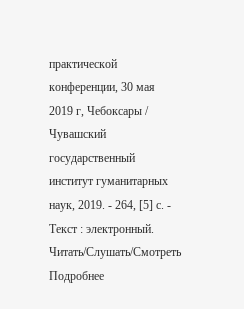практической конференции, 30 мая 2019 г, Чебоксары / Чувашский государственный институт гуманитарных наук, 2019. - 264, [5] с. - Текст : электронный. Читать/Слушать/Смотреть
Подробнее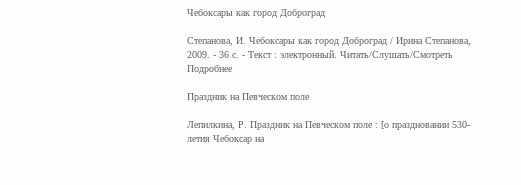Чебоксары как город Доброград

Степанова, И. Чебоксары как город Доброград / Ирина Степанова, 2009. - 36 с. - Текст : электронный. Читать/Слушать/Смотреть
Подробнее

Праздник на Певческом поле

Лепилкина, Р. Праздник на Певческом поле : [о праздновании 530-летия Чебоксар на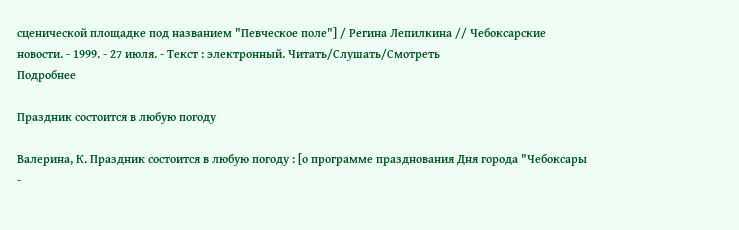сценической площадке под названием "Певческое поле"] / Регина Лепилкина // Чебоксарские новости. - 1999. - 27 июля. - Текст : электронный. Читать/Слушать/Смотреть
Подробнее

Праздник состоится в любую погоду

Валерина, К. Праздник состоится в любую погоду : [о программе празднования Дня города "Чебоксары -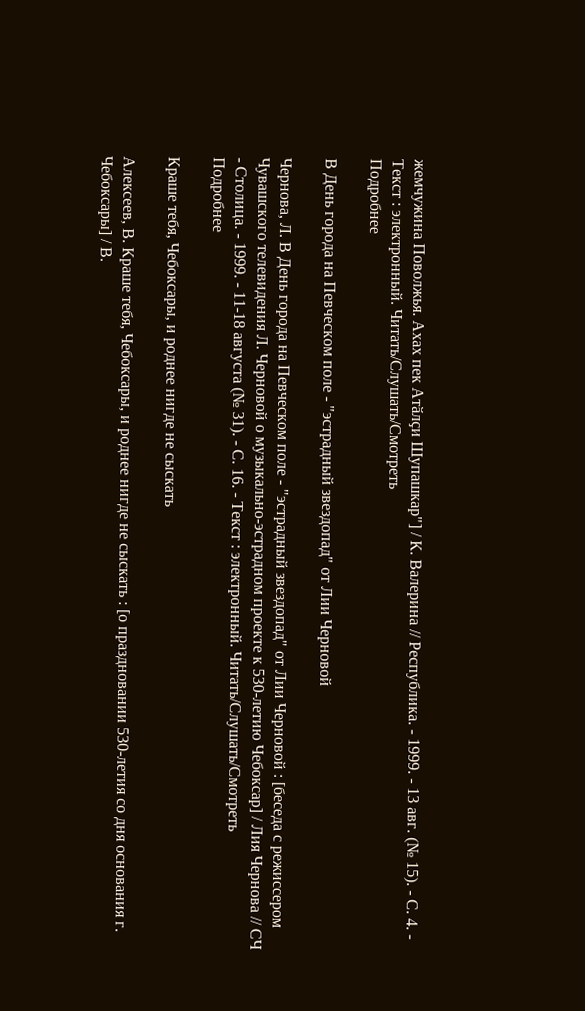жемчужина Поволжья. Ахах пек Атӑлҫи Шупашкар"] / К. Валерина // Республика. - 1999. - 13 авг. (№ 15). - С. 4. - Текст : электронный. Читать/Слушать/Смотреть
Подробнее

В День города на Певческом поле - "эстрадный звездопад" от Лии Черновой

Чернова, Л. В День города на Певческом поле - "эстрадный звездопад" от Лии Черновой : [беседа с режиссером Чувашского телевидения Л. Черновой о музыкально-эстрадном проекте к 530-летию Чебоксар] / Лия Чернова // СЧ - Столица. - 1999. - 11-18 августа (№ 31). - С. 16. - Текст : электронный. Читать/Слушать/Смотреть
Подробнее

Краше тебя, Чебоксары, и роднее нигде не сыскать

Алексеев, В. Краше тебя, Чебоксары, и роднее нигде не сыскать : [о праздновании 530-летия со дня основания г. Чебоксары] / В.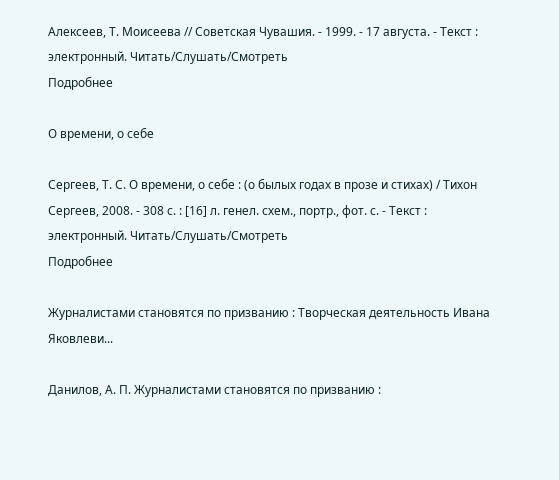Алексеев, Т. Моисеева // Советская Чувашия. - 1999. - 17 августа. - Текст : электронный. Читать/Слушать/Смотреть
Подробнее

О времени, о себе

Сергеев, Т. С. О времени, о себе : (о былых годах в прозе и стихах) / Тихон Сергеев, 2008. - 308 с. : [16] л. генел. схем., портр., фот. с. - Текст : электронный. Читать/Слушать/Смотреть
Подробнее

Журналистами становятся по призванию : Творческая деятельность Ивана Яковлеви...

Данилов, А. П. Журналистами становятся по призванию :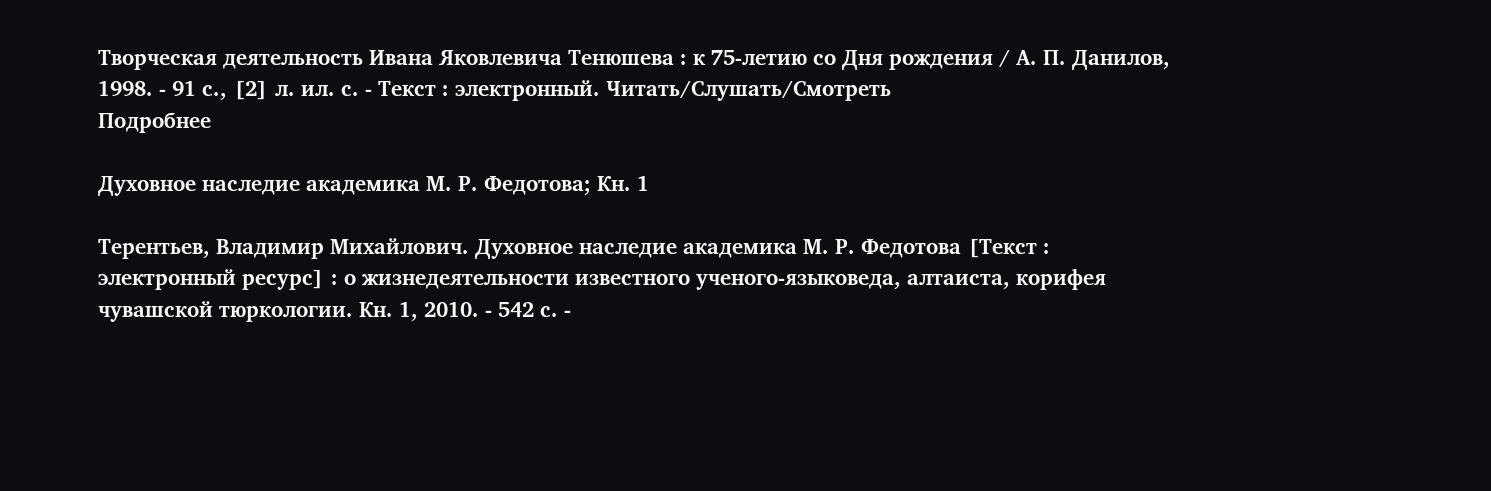Творческая деятельность Ивана Яковлевича Тенюшева : к 75-летию со Дня рождения / А. П. Данилов, 1998. - 91 с., [2] л. ил. с. - Текст : электронный. Читать/Слушать/Смотреть
Подробнее

Духовное наследие академика М. Р. Федотова; Кн. 1

Терентьев, Владимир Михайлович. Духовное наследие академика М. Р. Федотова [Текст : электронный ресурс] : о жизнедеятельности известного ученого-языковеда, алтаиста, корифея чувашской тюркологии. Кн. 1, 2010. - 542 с. -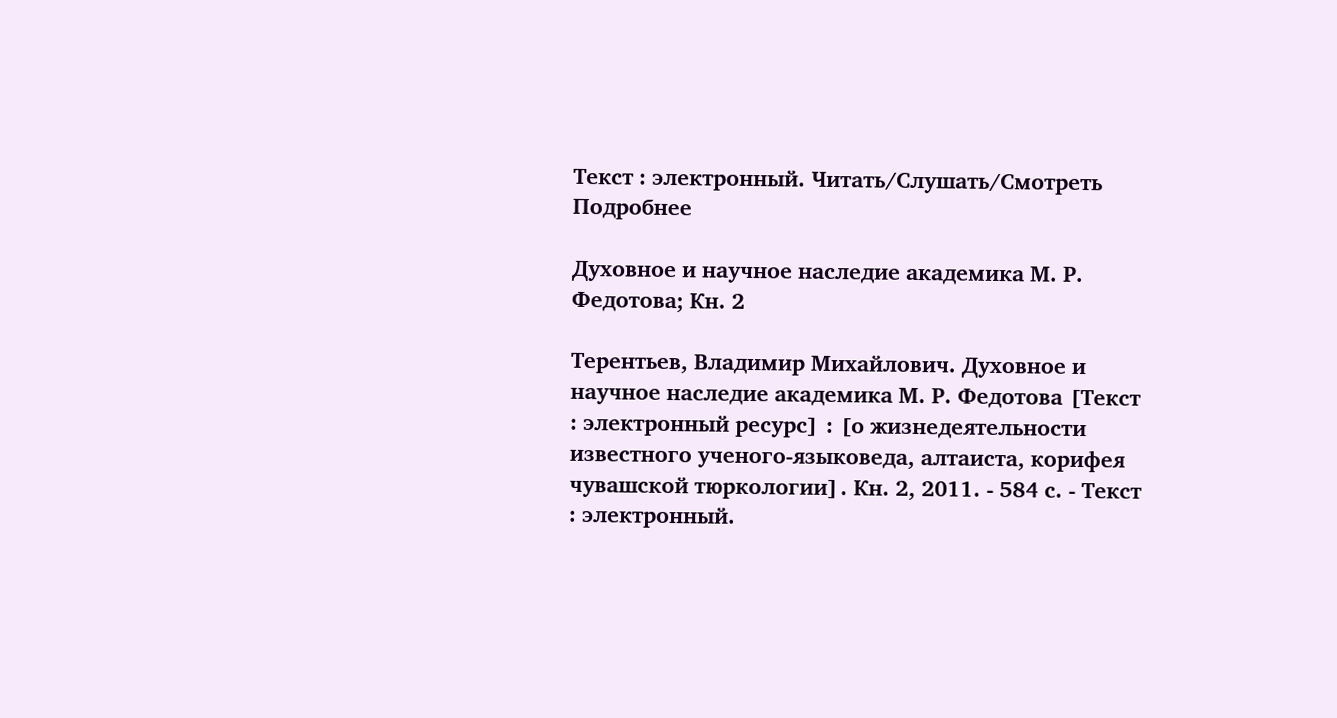Текст : электронный. Читать/Слушать/Смотреть
Подробнее

Духовное и научное наследие академика М. Р. Федотова; Кн. 2

Терентьев, Владимир Михайлович. Духовное и научное наследие академика М. Р. Федотова [Текст : электронный ресурс] : [о жизнедеятельности известного ученого-языковеда, алтаиста, корифея чувашской тюркологии]. Кн. 2, 2011. - 584 с. - Текст : электронный.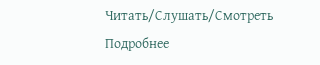Читать/Слушать/Смотреть
Подробнее